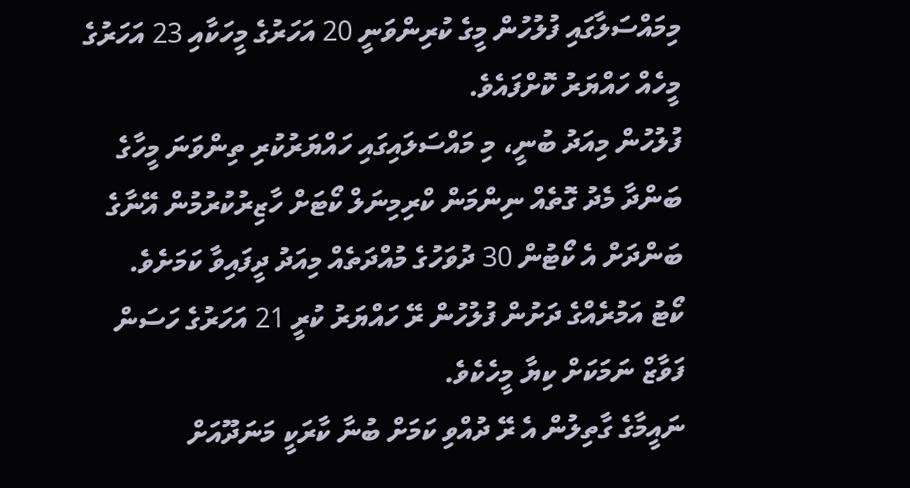މިމައްސަލާގައި ފުލުހުން މީގެ ކުރިންވަނީ 20 އަހަރުގެ މީހަކާއި 23 އަހަރުގެ މީހެއް ހައްޔަރު ކޮށްފައެވެ.
ފުލުހުން މިއަދު ބުނީ، މި މައްސަލައިގައި ހައްޔަރުކުރި ތިންވަނަ މީހާގެ ބަންދާ މެދު ގޮތެއް ނިންމަން ކްރިމިނަލް ކޯޓަށް ހާޒިރުކުރުމުން އޭނާގެ ބަންދަށް އެ ކޯޓުން 30 ދުވަހުގެ މުއްދަތެއް މިއަދު ދީފައިވާ ކަމަށެވެ.
ކޯޓު އަމުރެއްގެ ދަށުން ފުލުހުން ރޭ ހައްޔަރު ކުރީ 21 އަހަރުގެ ހަސަން ފަވާޒް ނަމަކަށް ކިޔާ މީހެކެވެ.
ނައީމާގެ ގާތިލުން އެ ރޭ ދުއްވި ކަމަށް ބުނާ ކާރަކީ މަނަދޫއަށް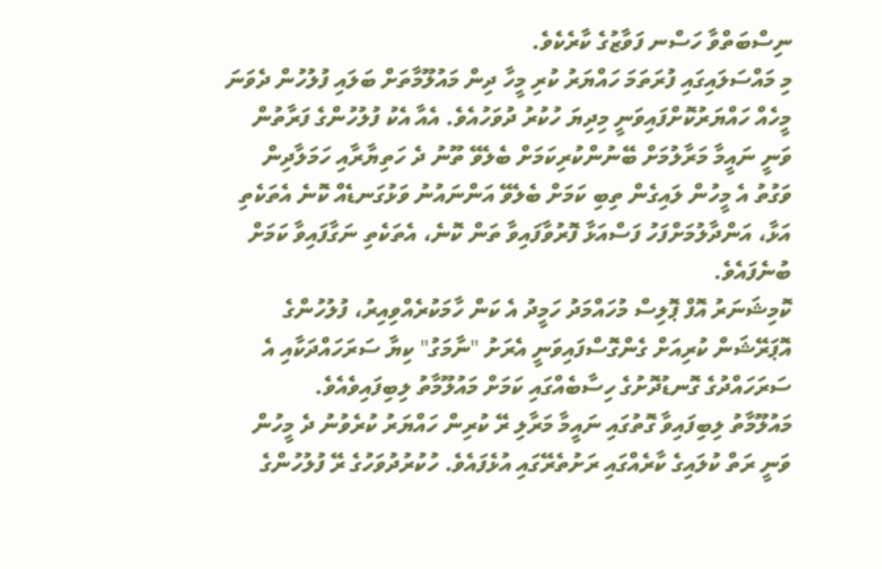ނިސްބަތްވާ ހަސްނ ފަވާޒުގެ ކާރެކެވެ.
މި މައްސަލައިގައި ފުރަތަމަ ހައްޔަރު ކުރި މީހާ ދިން މައުލޫމާތަށް ބަލައި ފުލުހުން ދެވަނަ މީހެއް ހައްޔަރުކޮށްފައިވަނީ މިދިޔަ ހުކުރު ދުވަހުއެވެ. އެއާ އެކު ފުލުހުންގެ ފަރާތުން ވަނީ ނައީމާ މަރާލުމަށް ބޭނުންކުރިކަމަށް ބެލެވޭ ތޫނު ދެ ހަތިޔާރާއި ހަމަލާދިން ވަގުތު އެ މީހުން ލައިގެން ތިބި ކަމަށް ބެލެވޭ އަންނައުނު ވަޅުގަނޑެއް ކޮނެ އެތަކެތި އަޅާ، އަންދާލުމަށްފަހު ފަސްއަޅާ ފޮރުވާފައިވާ ތަން ކޮނެ، އެތަކެތި ނަގާފައިވާ ކަމަށް ބުނެފައެވެ.
ކޮމިޝަނަރު އޮފް ޕޮލިސް މުހައްމަދު ހަމީދު އެ ކަން ހާމަކުރެއްވިއިރު، ފުލުހުންގެ އޮޕަރޭޝަން ކުރިއަށް ގެންގޮސްފައިވަނީ އެރަށު "ނާމަގު" ކިޔާ ސަރަހައްދަކާއި އެ ސަރަހައްދުގެ ގޮނޑުދޮށުގެ ހިސާބެއްގައި ކަމަށް މައުލޫމާތު ލިބިފައިވެއެވެ.
މައުލޫމާތު ލިބިފައިވާ ގޮތުގައި ނައީމާ މަރާލި ރޭ ކުރިން ހައްޔަރު ކުރެވުނު ދެ މީހުން ވަނީ ރަތް ކުލައިގެ ކާރެއްގައި ރަށުތެރޭގައި އުޅެފައެވެ. ހުކުރުދުވަހުގެ ރޭ ފުލުހުންގެ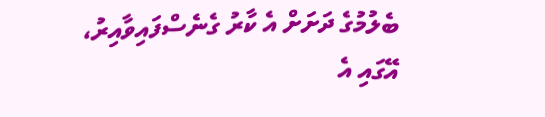ބެލުމުގެ ދަށަށް އެ ކާރު ގެނެސްފައިވާއިރު، އޭގައި އެ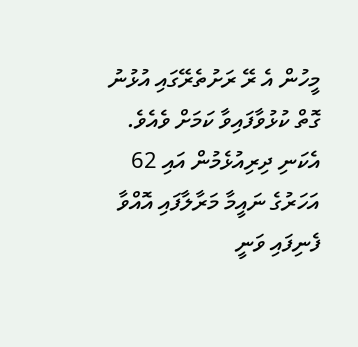މީހުން އެ ރޭ ރަށުތެރޭގައި އުޅުނު ގޮތް ކުޅުވާފައިވާ ކަމަށް ވެއެވެ.
އެކަނި ދިރިއުޅެމުން އައި 62 އަހަރުގެ ނައީމާ މަރާލާފައި އޮއްވާ ފެނިފައި ވަނީ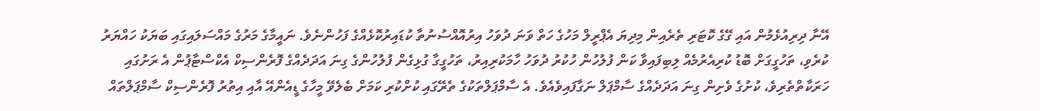އޭނާ ދިރިއުޅެމުން އައި ގޭގެ ކޮޓަރި ތެރެއިން މިދިޔަ އެޕްރީލް މަހުގެ ހަތް ވަނަ ދުވަހު އިރުއޮއްސުނުތާ ކުޑައިރުކޮޅެއްގެ ފަހުންނެވެ. ނައީމާގެ މަރުގެ މައްސަލައިގައި ބަޔަކު ހައްޔަރު ކުރެވި، ތަހުގީގަށް ބޮޑު ކުރިއެރުމެއް ލިބިފައިވާ ކަން ފުލުހުން ހުކުރު ދުވަހު ހާމަކުރިއިރު، ތަހުގީގާ ގުޅިގެން ފުލުހުންގެ ގިނަ އަދަދެއްގެ ފޮރެންސިކް އެކްސްޓާޕުން އެ ރަށުގައި ހަރަކާތްތެރިވެ، ކުށުގެ ވެށިން ގިނަ އަދަދެއްގެ ސާމްޕަލް ނަގާފައިވެއެވެ. އެ ސާމްޕަލްތަކުގެ ތެރޭގައި ކުށްކުރި ކަމަށް ބެލެވޭ މީހާގެ ޑީއެންއޭ އާއި އިތުރު ފޮރެންސިކް ސާމްޕަލްތައް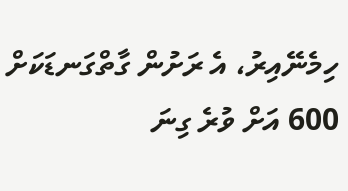ހިމެނޭއިރު، އެ ރަށުން ގާތްގަނޑަކަށް 600 އަށް ވުރެ ގިނަ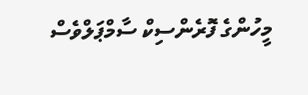މީހުންގެ ފޮރެންސިކް ސާމްޕަލްވެސް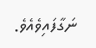ނަގާފައިވެއެވެ.